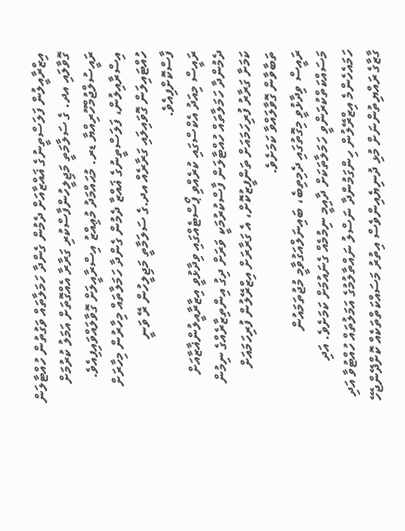އިޒްރާއީލުން ފަލަސްތީނުގެ ޣައްޒާއަށް ދެމުން ގެންދާ ހަމަލާތައް ވަގުތުން ހުއްޓާލަން ގޮވާލައި އދ. ގެ ސަލާމަތީ މަޖިލީހުންފާސްކުރި ގަރާރާ އެއްގޮތަށް އަމަލު ކުރުމަށް ރައީސުލްޖުމްހޫރިއްޔާ ޑރ. މުޙައްމަދު މުޢިއްޒު އިސްރާއީލަށް ގޮވާލައްވައިފިއެވެ.
އިސްރާއިލުން، ފަލަސްތީނުގެ ޣައްޒާ ދެމުން ގެންދާ ހަމަލާތައް މިހާރުން މިހާރަށް ހުއްޓައިލަން ގޮވައިލައި ގަރާރެއް އދ.ގެ ސަލަމާތީ މަޖިލީހުން ރޭ ވަނީ ފާސްކޮށްފިއެވެ.
ރައީސް މިއަދު އެކްސްގައި ކުރެއްވި ޕޯސްޓެއްގައި ވިދާޅުވީ އިޒާރާއީލުންޣާޒާއަށް ދެމުންދާ ހަމަލާތައް ހުއްޓާލަން ފާސްކުރުމަކީ ވަރަށް ދިގު އިންތިޒާރެއްގެ ނިމުން ކަމަށާ ގަރާރު ފުރިހަމައަށް ތަންފީޒުކޮށް، އެ ގަރާރަށް އިޒްރޭލުން ފުރިހަމައަށް ތަބާވާން ގޮވާލައްވާ ކަމަށެވެ.
ރައީސް ވިދާޅުވީ މިގޮތުގައި ދެމިތިބެ، ބައިނަލްއަގުވާމީ މުޖުތަމައުން މަސައްކަތްކުރަންވީ ހަމަލާތަކަށް ދާއިމީ ނިމުމެއް ގެނައުމަށް ކަމަށެވެ. އަދި ހަމައެހެންމެ އިޒްރޭލުން ހިންގަމުންދާ ނަސްލު ނައްތާލުމުގެ އަމަލުތައް ހުއްޓުވާ އަދި ގާޒާގެ ރައްޔިތުންނަށް މުޅި ދުނިޔެއިންވެސް އިތުރު މަސައްކަތްތަކެއް ކޮށްދޭންޖެހޭ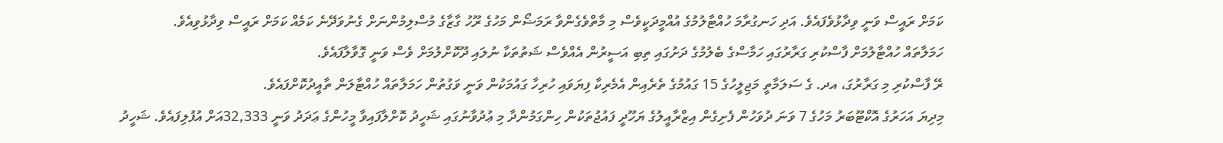ކަމަށް ރައީސް ވަނީ ވިދާޅުވެފައެވެ. އަދި ހަނގުރާމަ ހުއްޓާލުމުގެ އުއްމީދަކީވެސް މި މާތްވެގެންވާ ރަމަޟޯން މަހުގެ ރޫހު ގާޒާގެ މުސްލިމުންނަށް ގެނުވަދޭނެ ކަމެއް ކަމަށް ރައީސް ވިދާޅުވިއެވެ.
ހަމަލާތައް ހުއްޓާލުމަށް ފާސްކުރި ގަރާރުގައި ހަމާސްގެ ބެލުމުގެ ދަށުގައި ތިބި އަސީރުން އެއްވެސް ޝަތުތަކާ ނުލައި ދޫކޮށްލުމަށް ވެސް ވަނީ ގޮވާލާފައެވެ.
ރޭ ފާސްކުރި މި ގަރާރުގަ، އދ. ގެ ސަލަމާތީ މަޖިލީހުގެ 15 ގައުމުގެ ތެރެއިން އެމެރިކާ ފިޔަވައި ހުރިހާ ގައުމަކުން ވަނީ ވަގުތުން ހަމަލާތައް ހުއްޓާލަން ތާއީދުކޮށްފައެވެ.
މިދިޔަ އަހަރުގެ އޮކްޓޫބަރު މަހުގެ 7 ވަނަ ދުވަހުން ފެށިގެން އިޒްރާއީލުގެ ޔަހޫދީ ފައުޖުތަކުން ހިންގަމުންދާ މި ޢުދުވާނުގައި ޝަހީދު ކޮށްލާފައިވާ މީހުންގެ ޢަދަދު ވަނީ 32,333އަށް އުފުލިފައެވެ. ޝަހީދު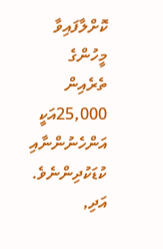ކޮށްލާފައިވާ މީހުންގެ ތެރެއިން 25,000އަކީ އަންހެނުންނާއި ކުޑަކުދިންނެވެ. އަދި,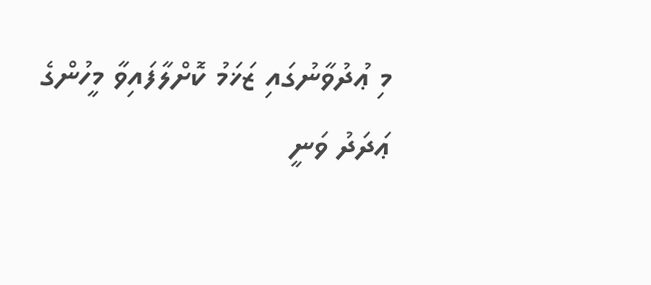މި ޢުދުވާނުގައި ޒަޚަމު ކޮށްލާފައިވާ މީހުންގެ ޢަދަދު ވަނީ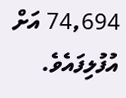74,694 އަށް އުފުލިފައެވެ.